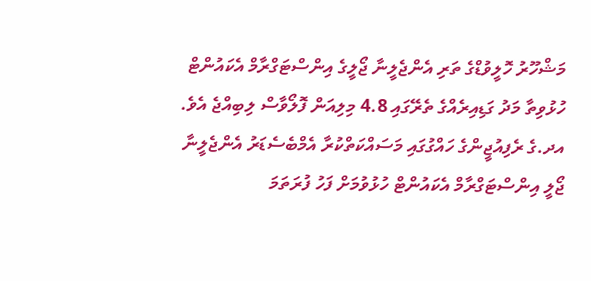މަޝްހޫރު ހޮލީވުޑްގެ ތަރި އެންޖެލީނާ ޖޯލީގެ އިންސްޓަގްރާމް އެކައުންޓް ހުޅުވިތާ މަދު ގަޑިއިރެއްގެ ތެރޭގައި 4.8 މިލިއަން ފޮލޯވާސް ލިބިއްޖެ އެވެ.
އދ.ގެ ރެފިއުޖީންގެ ހައްގުގައި މަސައްކަތްކުރާ އެމްބެސެޑަރު އެންޖެލީނާ ޖޯލީ އިންސްޓަގްރާމް އެކައުންޓް ހުޅުވުމަށް ފަހު ފުރަތަމަ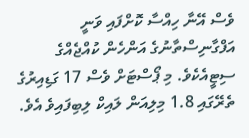ވެސް އޭނާ ހިއްސާ ކޮށްފައި ވަނީ އަފްގާނިސްތާނުގެ އަންހެން ކުއްޖެއްގެ ސިޓީއެކެވެ. މި ޕޯސްޓަށް ވެސް 17 ގަޑިއިރުގެ ތެރޭގައި 1.8 މިލިއަން ލައިކް ލިބިފައިވެ އެވެ.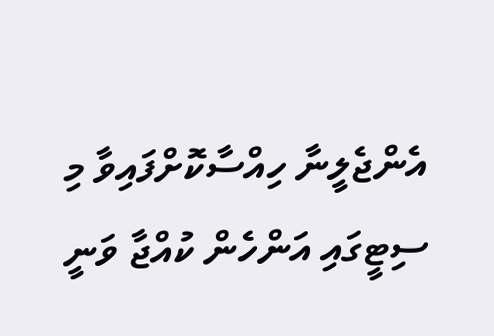އެންޖެލީނާ ހިއްސާކޮށްފައިވާ މި ސިޓީގައި އަންހެން ކުއްޖާ ވަނީ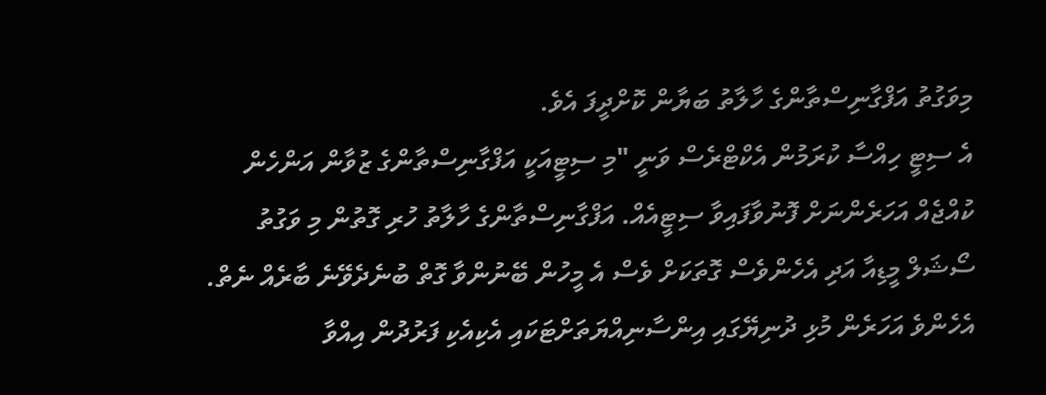މިވަގުތު އަފްގާނިސްތާންގެ ހާލާތު ބަޔާން ކޮށްދީފަ އެވެ.
އެ ސިޓީ ހިއްސާ ކުރަމުން އެކްޓްރެސް ވަނީ "މި ސިޓީއަކީ އަފްގާނިސްތާންގެ ޒުވާން އަންހެން ކުއްޖެއް އަހަރެންނަށް ފޮނުވާފައިވާ ސިޓީއެއް. އަފްގާނިސްތާންގެ ހާލާތު ހުރި ގޮތުން މި ވަގުތު ސޯޝަލް މީޑިއާ އަދި އެހެންވެސް ގޮތަކަށް ވެސް އެ މީހުން ބޭނުންވާ ގޮތް ބުނެދެވޭނެ ބާރެއް ނެތް. އެހެންވެ އަހަރެން މުޅި ދުނިޔޭގައި އިންސާނިއްޔަތަށްޓަކައި އެކިއެކި ފަރުދުން އިއްވާ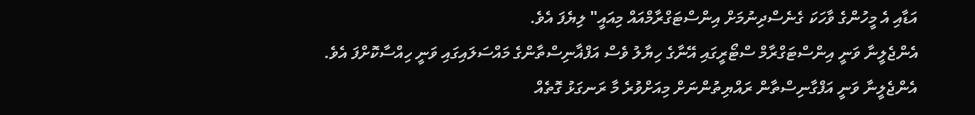އަޑާއި އެ މީހުންގެ ވާހަކަ ގެނެސްދިނުމަށް އިންސްޓަގްރާމްއައް މިއައީ" ލިޔެފަ އެވެ.
އެންޖެލީނާ ވަނީ އިންސްޓަގްރާމް ސްޓޯރީގައި އޭނާގެ ހިޔާލު ވެސް އަފްޣާނިސްތާންގެ މައްސަލައިގައި ވަނީ ހިއްސާކޮށްފަ އެވެ.
އެންޖެލީނާ ވަނީ އަފްގާނިސްތާން ރައްޔިތުންނަށް މިއަށްވުރެ މާ ރަނގަޅު ގޮތެއް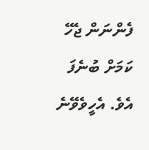ފެންނަން ޖެހޭ ކަމަށް ބުނެފަ އެވެ. އެހީވެވޭނެ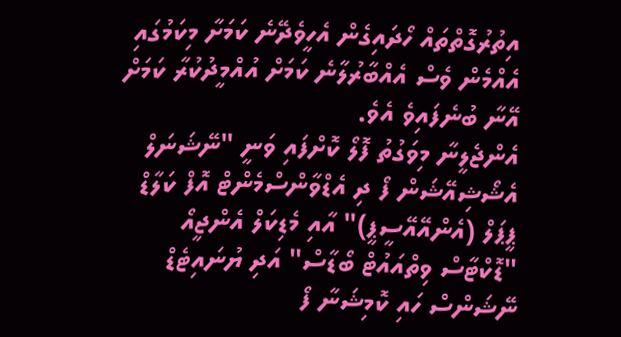އިތުރުގޮތްތައް ހޯދައިގެން އެހީވެދޭނެ ކަމަށާ މިކަމުގައި އެއްމެން ވެސް އެއްބާރުލާނެ ކަމަށް އުއްމީދުކުރާ ކަމަށް އޭނާ ބުނެފައިވެ އެވެ.
އެންޖެލީނާ މިވަގުތު ފޮލޯ ކޮށްފައި ވަނީ "ނޭޝަނަލް އެޝޯޝިއޭޝަން ފޯ ދި އެޑްވާންސްމެންޓް އޮފް ކަލާޑް ޕީޕަލް (އެންއޭއޭސީޕީ)" އާއި މެޑިކަލް އެންޖީއޯ "ޑޮކްޓާސް ވިތްއައުޓް ބޯޑާސް" އަދި ޔުނައިޓެޑް ނޭޝަންސް ހައި ކޮމިޝަނާ ފޯ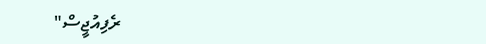ރެފިއުޖީސް"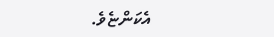އެކަންޏެވެ.